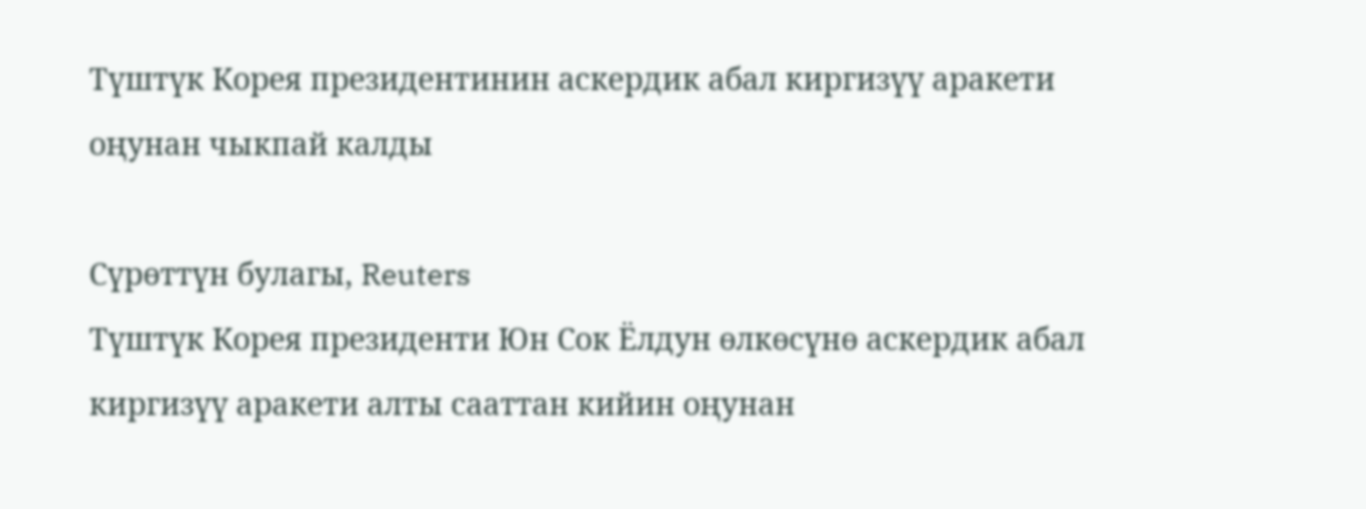Түштүк Корея президентинин аскердик абал киргизүү аракети оңунан чыкпай калды

Сүрөттүн булагы, Reuters
Түштүк Корея президенти Юн Сок Ёлдун өлкөсүнө аскердик абал киргизүү аракети алты сааттан кийин оңунан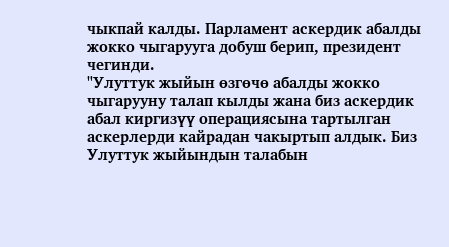чыкпай калды. Парламент аскердик абалды жокко чыгарууга добуш берип, президент чегинди.
"Улуттук жыйын өзгөчө абалды жокко чыгарууну талап кылды жана биз аскердик абал киргизүү операциясына тартылган аскерлерди кайрадан чакыртып алдык. Биз Улуттук жыйындын талабын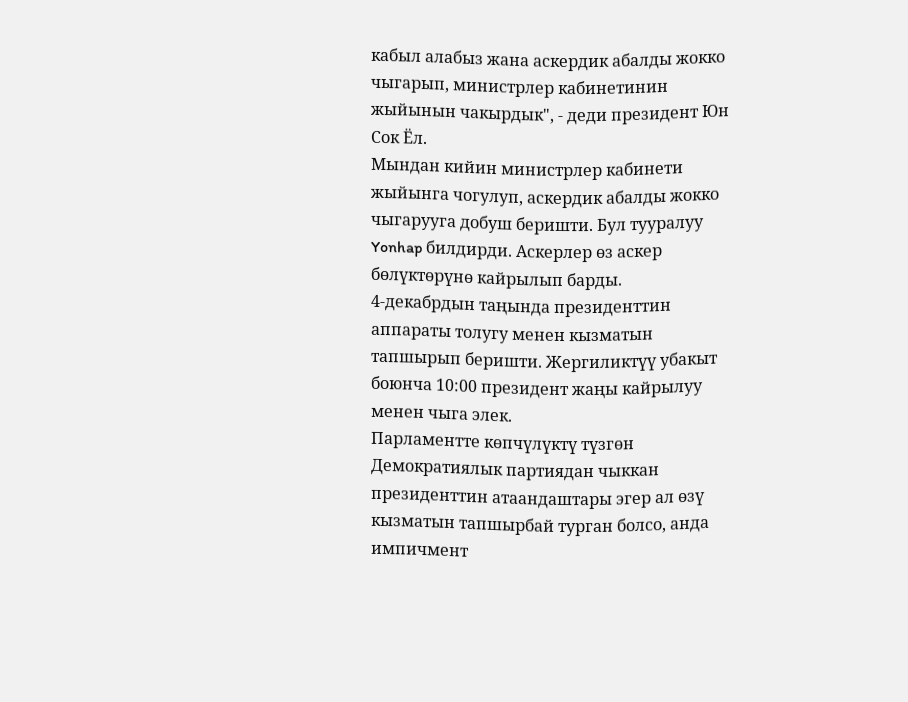кабыл алабыз жана аскердик абалды жокко чыгарып, министрлер кабинетинин жыйынын чакырдык", - деди президент Юн Сок Ёл.
Мындан кийин министрлер кабинети жыйынга чогулуп, аскердик абалды жокко чыгарууга добуш беришти. Бул тууралуу Yonhap билдирди. Аскерлер өз аскер бөлүктөрүнө кайрылып барды.
4-декабрдын таңында президенттин аппараты толугу менен кызматын тапшырып беришти. Жергиликтүү убакыт боюнча 10:00 президент жаңы кайрылуу менен чыга элек.
Парламентте көпчүлүктү түзгөн Демократиялык партиядан чыккан президенттин атаандаштары эгер ал өзү кызматын тапшырбай турган болсо, анда импичмент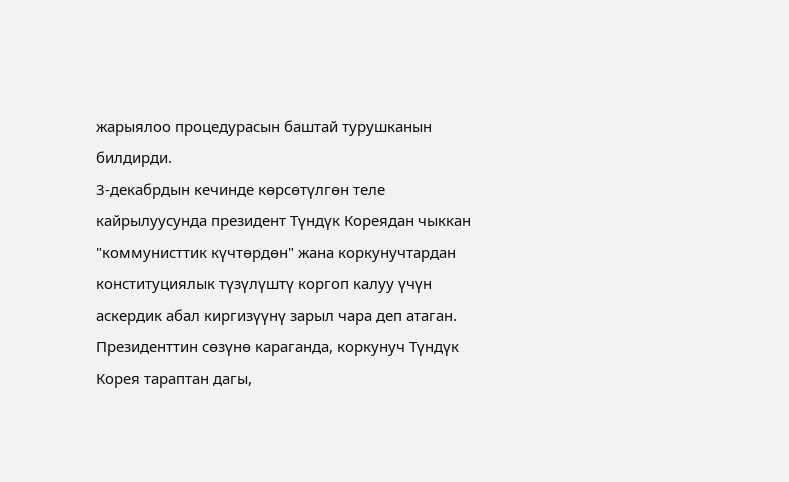жарыялоо процедурасын баштай турушканын билдирди.
3-декабрдын кечинде көрсөтүлгөн теле кайрылуусунда президент Түндүк Кореядан чыккан "коммунисттик күчтөрдөн" жана коркунучтардан конституциялык түзүлүштү коргоп калуу үчүн аскердик абал киргизүүнү зарыл чара деп атаган.
Президенттин сөзүнө караганда, коркунуч Түндүк Корея тараптан дагы,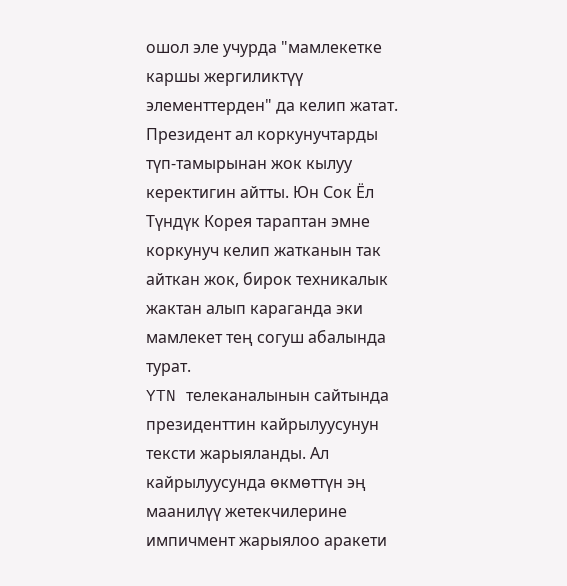ошол эле учурда "мамлекетке каршы жергиликтүү элементтерден" да келип жатат. Президент ал коркунучтарды түп-тамырынан жок кылуу керектигин айтты. Юн Сок Ёл Түндүк Корея тараптан эмне коркунуч келип жатканын так айткан жок, бирок техникалык жактан алып караганда эки мамлекет тең согуш абалында турат.
YTN телеканалынын сайтында президенттин кайрылуусунун тексти жарыяланды. Ал кайрылуусунда өкмөттүн эң маанилүү жетекчилерине импичмент жарыялоо аракети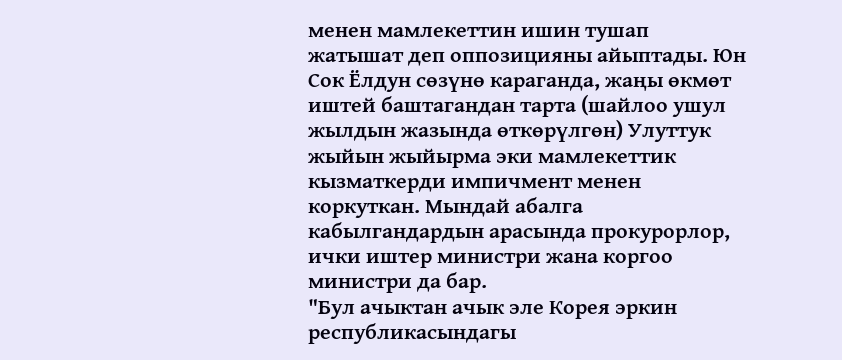менен мамлекеттин ишин тушап жатышат деп оппозицияны айыптады. Юн Сок Ёлдун сөзүнө караганда, жаңы өкмөт иштей баштагандан тарта (шайлоо ушул жылдын жазында өткөрүлгөн) Улуттук жыйын жыйырма эки мамлекеттик кызматкерди импичмент менен коркуткан. Мындай абалга кабылгандардын арасында прокурорлор, ички иштер министри жана коргоо министри да бар.
"Бул ачыктан ачык эле Корея эркин республикасындагы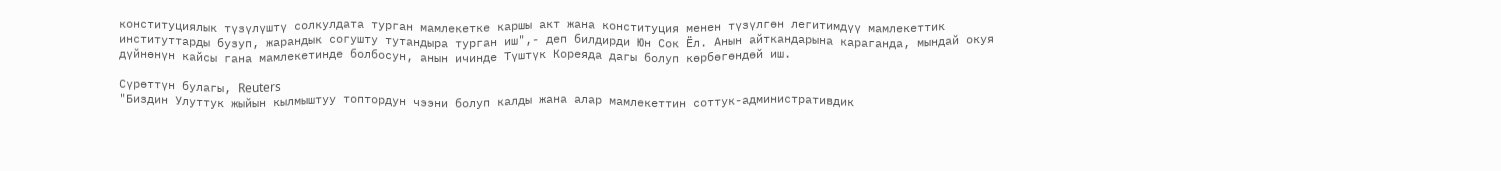конституциялык түзүлүштү солкулдата турган мамлекетке каршы акт жана конституция менен түзүлгөн легитимдүү мамлекеттик институттарды бузуп, жарандык согушту тутандыра турган иш",- деп билдирди Юн Сок Ёл. Анын айткандарына караганда, мындай окуя дүйнөнүн кайсы гана мамлекетинде болбосун, анын ичинде Түштүк Кореяда дагы болуп көрбөгөндөй иш.

Сүрөттүн булагы, Reuters
"Биздин Улуттук жыйын кылмыштуу топтордун чээни болуп калды жана алар мамлекеттин соттук-административдик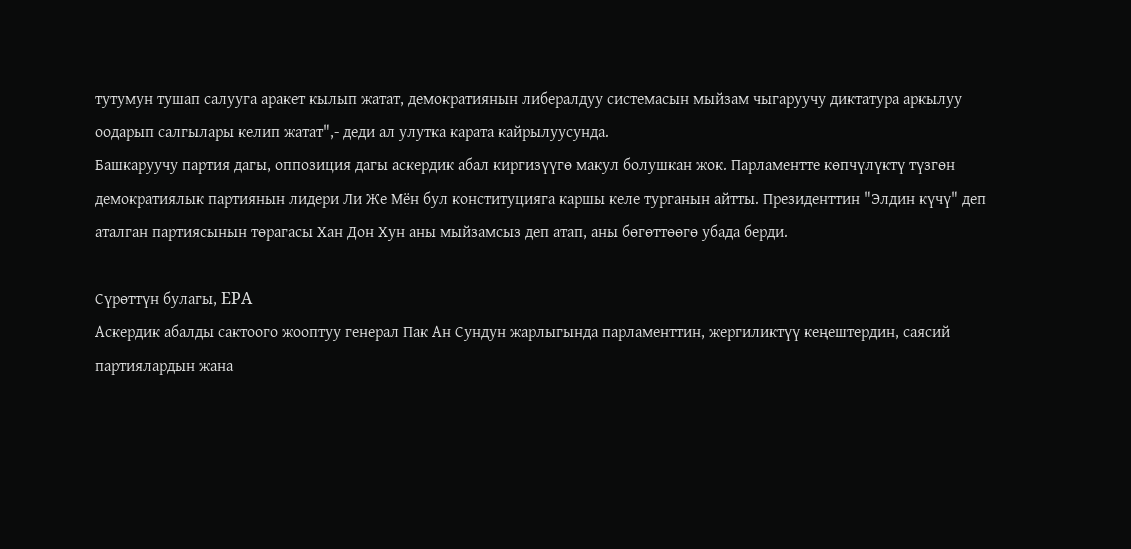тутумун тушап салууга аракет кылып жатат, демократиянын либералдуу системасын мыйзам чыгаруучу диктатура аркылуу оодарып салгылары келип жатат",- деди ал улутка карата кайрылуусунда.
Башкаруучу партия дагы, оппозиция дагы аскердик абал киргизүүгө макул болушкан жок. Парламентте көпчүлүктү түзгөн демократиялык партиянын лидери Ли Же Мён бул конституцияга каршы келе турганын айтты. Президенттин "Элдин күчү" деп аталган партиясынын төрагасы Хан Дон Хун аны мыйзамсыз деп атап, аны бөгөттөөгө убада берди.

Сүрөттүн булагы, EPA
Аскердик абалды сактоого жооптуу генерал Пак Ан Сундун жарлыгында парламенттин, жергиликтүү кеңештердин, саясий партиялардын жана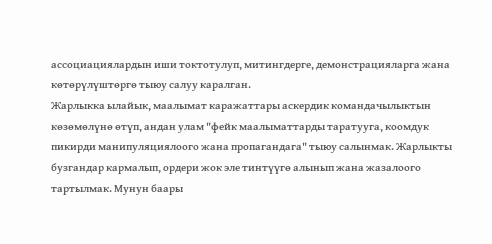ассоциациялардын иши токтотулуп, митингдерге, демонстрацияларга жана көтөрүлүштөргө тыюу салуу каралган.
Жарлыкка ылайык, маалымат каражаттары аскердик командачылыктын көзөмөлүнө өтүп, андан улам "фейк маалыматтарды таратууга, коомдук пикирди манипуляциялоого жана пропагандага" тыюу салынмак. Жарлыкты бузгандар кармалып, ордери жок эле тинтүүгө алынып жана жазалоого тартылмак. Мунун баары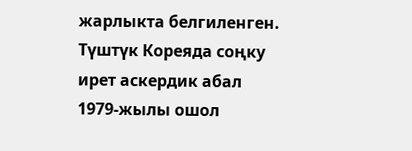жарлыкта белгиленген.
Түштүк Кореяда соңку ирет аскердик абал 1979-жылы ошол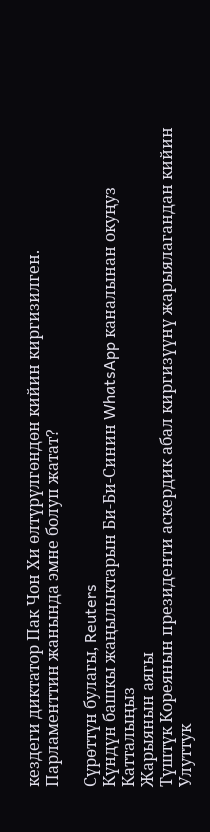кездеги диктатор Пак Чон Хи өлтүрүлгөндөн кийин киргизилген.
Парламенттин жанында эмне болуп жатат?

Сүрөттүн булагы, Reuters
Күндүн башкы жаңылыктарын Би-Би-Синин WhatsApp каналынан окуңуз
Катталыңыз
Жарыянын аягы
Түштүк Кореянын президенти аскердик абал киргизүүнү жарыялагандан кийин Улуттук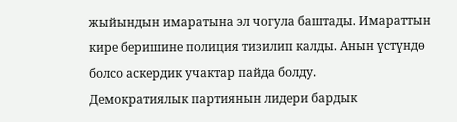жыйындын имаратына эл чогула баштады. Имараттын кире беришине полиция тизилип калды. Анын үстүндө болсо аскердик учактар пайда болду.
Демократиялык партиянын лидери бардык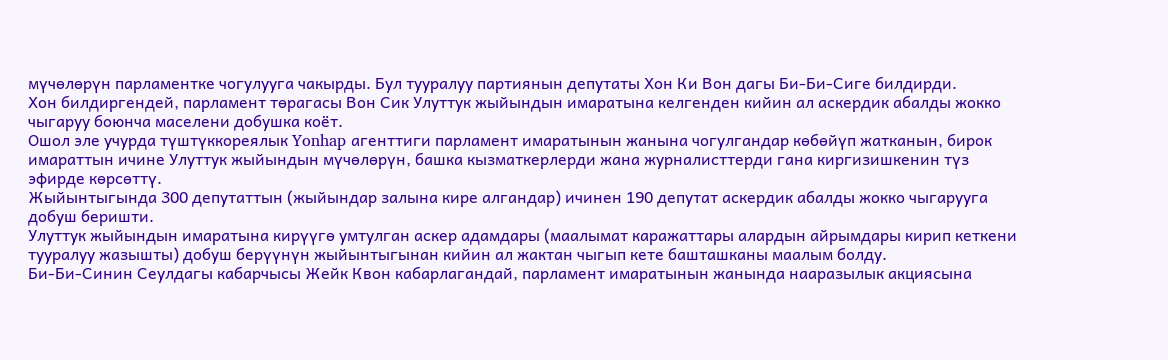мүчөлөрүн парламентке чогулууга чакырды. Бул тууралуу партиянын депутаты Хон Ки Вон дагы Би-Би-Сиге билдирди.
Хон билдиргендей, парламент төрагасы Вон Сик Улуттук жыйындын имаратына келгенден кийин ал аскердик абалды жокко чыгаруу боюнча маселени добушка коёт.
Ошол эле учурда түштүккореялык Yonhap агенттиги парламент имаратынын жанына чогулгандар көбөйүп жатканын, бирок имараттын ичине Улуттук жыйындын мүчөлөрүн, башка кызматкерлерди жана журналисттерди гана киргизишкенин түз эфирде көрсөттү.
Жыйынтыгында 300 депутаттын (жыйындар залына кире алгандар) ичинен 190 депутат аскердик абалды жокко чыгарууга добуш беришти.
Улуттук жыйындын имаратына кирүүгө умтулган аскер адамдары (маалымат каражаттары алардын айрымдары кирип кеткени тууралуу жазышты) добуш берүүнүн жыйынтыгынан кийин ал жактан чыгып кете башташканы маалым болду.
Би-Би-Синин Сеулдагы кабарчысы Жейк Квон кабарлагандай, парламент имаратынын жанында нааразылык акциясына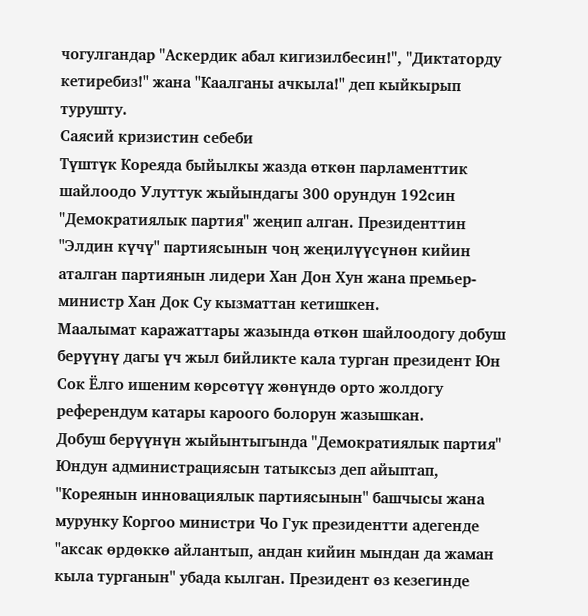чогулгандар "Аскердик абал кигизилбесин!", "Диктаторду кетиребиз!" жана "Каалганы ачкыла!" деп кыйкырып турушту.
Саясий кризистин себеби
Түштүк Кореяда быйылкы жазда өткөн парламенттик шайлоодо Улуттук жыйындагы 300 орундун 192син "Демократиялык партия" жеңип алган. Президенттин "Элдин күчү" партиясынын чоң жеңилүүсүнөн кийин аталган партиянын лидери Хан Дон Хун жана премьер-министр Хан Док Су кызматтан кетишкен.
Маалымат каражаттары жазында өткөн шайлоодогу добуш берүүнү дагы үч жыл бийликте кала турган президент Юн Сок Ёлго ишеним көрсөтүү жөнүндө орто жолдогу референдум катары кароого болорун жазышкан.
Добуш берүүнүн жыйынтыгында "Демократиялык партия" Юндун администрациясын татыксыз деп айыптап, "Кореянын инновациялык партиясынын" башчысы жана мурунку Коргоо министри Чо Гук президентти адегенде "аксак өрдөккө айлантып, андан кийин мындан да жаман кыла турганын" убада кылган. Президент өз кезегинде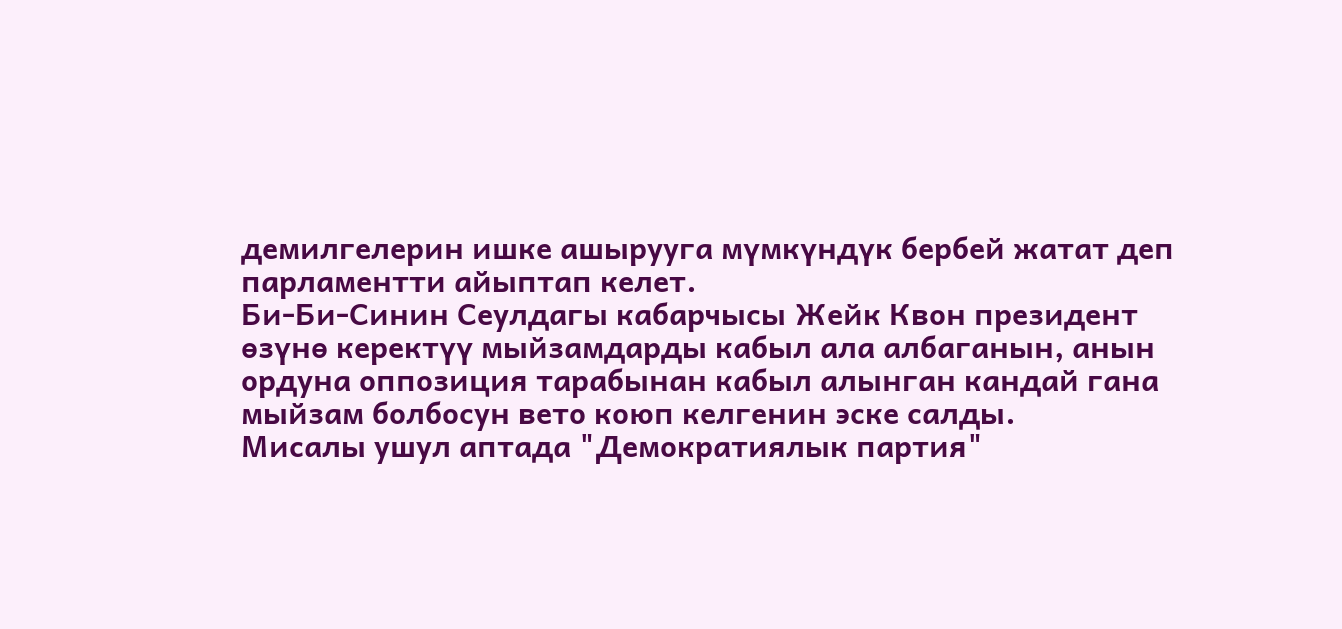демилгелерин ишке ашырууга мүмкүндүк бербей жатат деп парламентти айыптап келет.
Би-Би-Синин Сеулдагы кабарчысы Жейк Квон президент өзүнө керектүү мыйзамдарды кабыл ала албаганын, анын ордуна оппозиция тарабынан кабыл алынган кандай гана мыйзам болбосун вето коюп келгенин эске салды.
Мисалы ушул аптада "Демократиялык партия"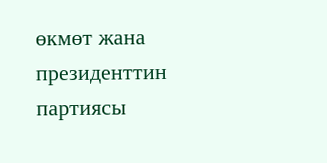өкмөт жана президенттин партиясы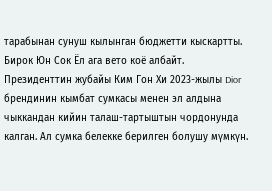тарабынан сунуш кылынган бюджетти кыскартты. Бирок Юн Сок Ёл ага вето коё албайт.
Президенттин жубайы Ким Гон Хи 2023-жылы Dior брендинин кымбат сумкасы менен эл алдына чыккандан кийин талаш-тартыштын чордонунда калган. Ал сумка белекке берилген болушу мүмкүн.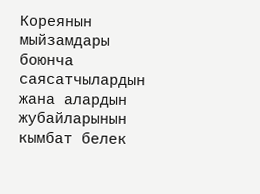Кореянын мыйзамдары боюнча саясатчылардын жана алардын жубайларынын кымбат белек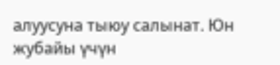алуусуна тыюу салынат. Юн жубайы үчүн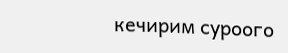кечирим суроого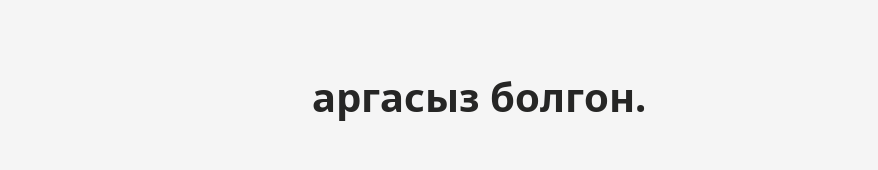аргасыз болгон.